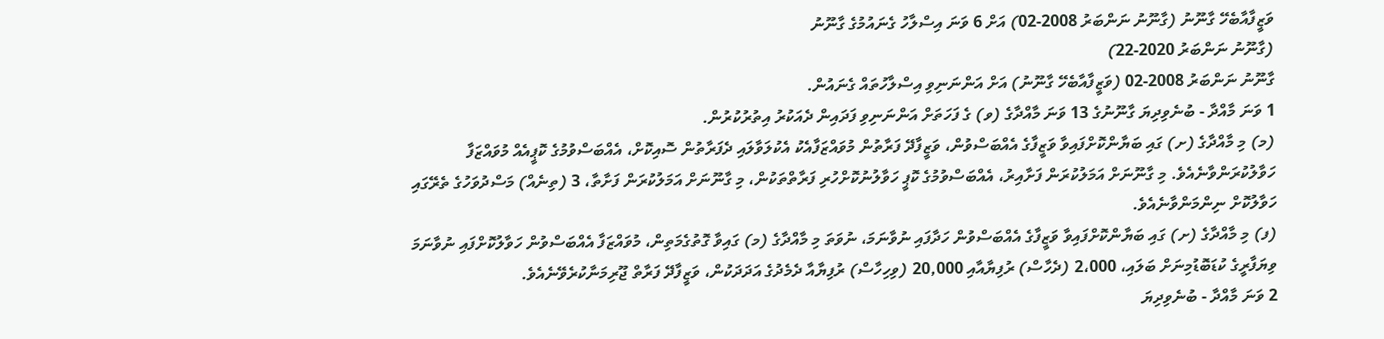ވަޒީފާއާބެހޭ ގާނޫނު (ގާނޫނު ނަންބަރު 2008-02) އަށް 6 ވަނަ އިސްލާހު ގެނައުމުގެ ގާނޫނު
(ގާނޫނު ނަންބަރު 2020-22)
ގާނޫނު ނަންބަރު 2008-02 (ވަޒީފާއާބެހޭ ގާނޫނު) އަށް އަންނަނިވި އިސްލާހުތައް ގެނައުން.
1 ވަނަ މާއްދާ - ބުނެވިދިޔަ ގާނޫނުގެ 13 ވަނަ މާއްދާގެ (ވ) ގެ ފަހަތަށް އަންނަނިވި ފަދައިން ދެއަކުރު އިތުރުކުރުން.
(މ) މި މާއްދާގެ (ށ) ގައި ބަޔާންކޮށްފައިވާ ވަޒީފާގެ އެއްބަސްވުން، ވަޒީފާދޭ ފަރާތުން މުވައްޒަފާއެކު އެކުލަވާލައި ދެފަރާތުން ސޮއިކޮށް، އެއްބަސްވުމުގެ ކޮޕީއެއް މުވައްޒަފާ ހަވާލުކުރަންވާނެއެވެ. މި ގާނޫނަށް އަމަލުކުރަން ފަށާއިރު، އެއްބަސްވުމުގެ ކޮޕީ ހަވާލުނުކޮށްހުރި ފަރާތްތަކުން، މި ގާނޫނަށް އަމަލުކުރަން ފަށާތާ، 3 (ތިނެއް) މަސްދުވަހުގެ ތެރޭގައި ހަވާލުކޮށް ނިންމަންވާނެއެވެ.
(ފ) މި މާއްދާގެ (ށ) ގައި ބަޔާންކޮށްފައިވާ ވަޒީފާގެ އެއްބަސްވުން ހަދާފައި ނުވާނަމަ، ނުވަތަ މި މާއްދާގެ (މ) ގައިވާ ގޮތުގެމަތިން، މުވައްޒަފާ އެއްބަސްވުން ހަވާލުކޮށްފައި ނުވާނަމަ ވިޔަފާރީގެ ކުޑަބޮޑުމިނަށް ބަލައި، 2،000 (ދެހާސް) ރުފިޔާއާއި 20,000 (ވިހިހާސް) ރުފިޔާއާ ދެމެދުގެ އަދަދަކުން، ވަޒީފާދޭ ފަރާތް ޖޫރިމަނާކުރެވޭނެއެވެ.
2 ވަނަ މާއްދާ - ބުނެވިދިޔަ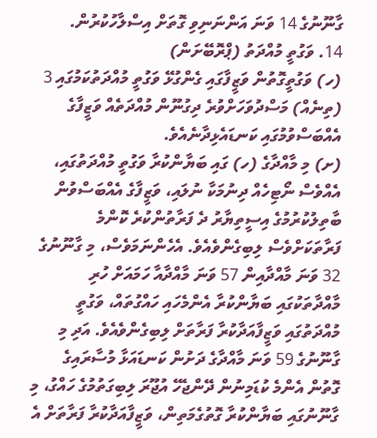ގާނޫނުގެ 14 ވަނަ އަންނަނިވި ގޮތަށް އިސްލާހުކުރުން.
14. ވަގުތީ މުއްދަތު (ޕްރޮބޭށަން)
(ހ) ވަގުތީގޮތުން ވަޒީފާގައި ގެންގުޅޭ ވަގުތީ މުއްދަތުކަމުގައި 3 (ތިނެއް) މަސްދުވަހަށްވުރެ ދިގުނޫން މުއްދަތެއް ވަޒީފާގެ އެއްބަސްވުމުގައި ކަނޑައެޅިދާނެއެވެ.
(ށ) މި މާއްދާގެ (ހ) ގައި ބަޔާންކުރާ ވަގުތީ މުއްދަތުގައި، އެއްވެސް ނޯޓިހެއް ދިނުމަކާ ނުލައި، ވަޒީފާގެ އެއްބަސްވުން ބާތިލުކުރުމުގެ އިސީތިޔާރު ދެ ފަރާތުންކުރެ ކޮންމެ ފަރާތަކަށްވެސް ލިބިގެންވެއެވެ. އެހެންނަމަވެސް، މި ގާނޫނުގެ 32 ވަނަ މާއްދާއިން 57 ވަނަ މާއްދާއާ ހަމައަށް ހުރި މާއްދާތަކުގައި ބަޔާންކުރާ އެންމެހައި ހައްގުތައް، ވަގުތީ މުއްދަތުގައި ވަޒީފާއަދާކުރާ ފަރާތަށް ލިބިގެންވެއެވެ. އަދި މި ގާނޫނުގެ 59 ވަނަ މާއްދާގެ ދަށުން ކަނޑައަޅާ މުސާރައިގެ ގޮތުން އެންމެ ކުޑަމިނުން ދޭންޖެހޭ އުޖޫރަ ލިބިގަތުމުގެ ހައްގު، މި ގާނޫނުގައި ބަޔާންކުރާ ގޮތުގެމަތިން، ވަޒީފާއަދާކުރާ ފަރާތަށް އެ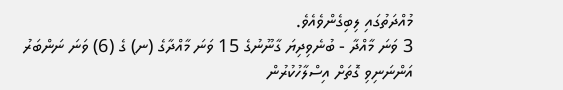މުއްދަތުގައި ލިބިގެންވެއެވެ.
3 ވަނަ މާއްދާ - ބުނެވިދިޔަ ގާނޫނުގެ 15 ވަނަ މާއްދާގެ (ނ) ގެ (6) ވަނަ ނަންބަރު އަންނަނިވި ގޮތަށް އިސްލާހުކުރުން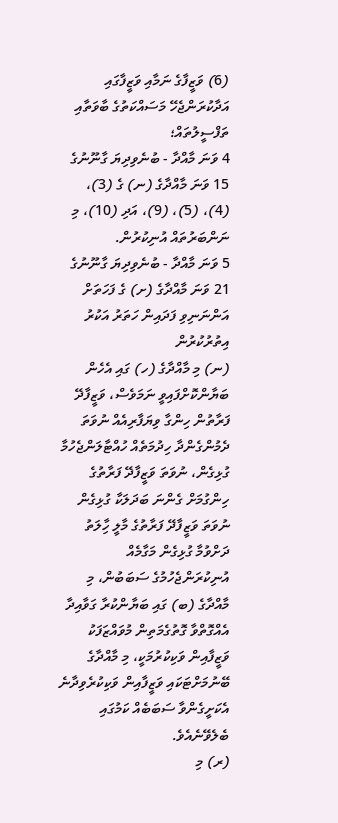(6) ވަޒީފާގެ ނަމާއި ވަޒީފާގައި އަދާކުރަންޖެހޭ މަސައްކަތުގެ ބާވަތާއި ތަފްސީލުތައް؛
4 ވަނަ މާއްދާ - ބުނެވިދިޔަ ގާނޫނުގެ 15 ވަނަ މާއްދާގެ (ނ) ގެ (3)، (4)، (5)، (9)، އަދި (10)، މި ނަންބަރުތައް އުނިކުރުން.
5 ވަނަ މާއްދާ - ބުނެވިދިޔަ ގާނޫނުގެ 21 ވަނަ މާއްދާގެ (ށ) ގެ ފަހަތަށް އަންނަނިވި ފަދައިން ހަތަރު އަކުރު އިތުރުކުރުން
(ނ) މި މާއްދާގެ (ހ) ގައި އެހެން ބަޔާންކޮށްފައިވީ ނަމަވެސް، ވަޒީފާދޭ ފަރާތުން ހިންގާ ވިޔަފާރިއެއް ނުވަތަ ދެމުންގެންދާ ހިދުމަތެއް ހުއްޓާލަންޖެހުމާ ގުޅިގެން، ނުވަތަ ވަޒީފާދޭ ފަރާތުގެ ހިންގުމަށް ގެންނަ ބަދަލަކާ ގުޅިގެން ނުވަތަ ވަޒީފާދޭ ފަރާތުގެ މާލީ ހިާލަތު ދަށްވުމާ ގުޅިގެން މަގާމެއް އުނިކުރަންޖެހުމުގެ ސަބަބުން، މި މާއްދާގެ (ބ) ގައި ބަޔާންކުރާ ގަވާއިދާ އެއްގޮތްވާ ގޮތުގެމަތިން މުވައްޒަފަކު ވަޒީފާއިން ވަކިކުރުމަކީ، މި މާއްދާގެ ބޭނުމަށްޓަކައި ވަޒީފާއިން ވަކިކުރެވިދާނެ އެކަށީގެންވާ ސަބަބެއް ކަމުގައި ބެލެވޭނެއެވެ.
(ރ) މި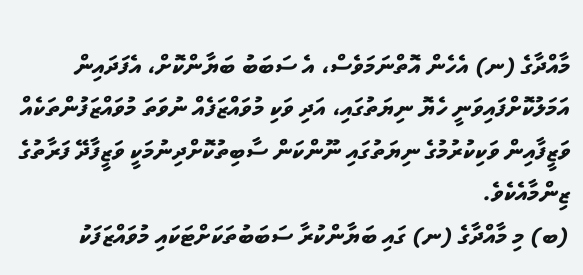މާއްދާގެ (ނ) އެހެން އޮތްނަމަވެސް، އެ ސަބަބު ބަޔާންކޮށް، އެފަދައިން އަމަލުކޮށްފައިވަނީ ހެޔޮ ނިޔަތުގައި، އަދި ވަކި މުވައްޒަފެއް ނުވަތަ މުވައްޒަފުންތަކެއް ވަޒީފާއިން ވަކިކުރުމުގެ ނިޔަތުގައި ނޫންކަން ސާބިތުކޮށްދިނުމަކީ ވަޒީފާދޭ ފަރާތުގެ ޒިންމާއެކެވެ.
(ބ) މި މާއްދާގެ (ނ) ގައި ބަޔާންކުރާ ސަބަބުތަކަށްޓަކައި މުވައްޒަފަކު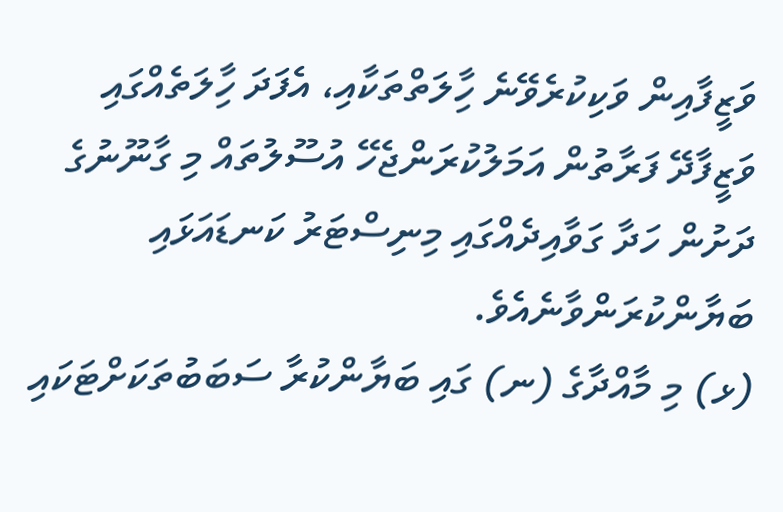ވަޒީފާއިން ވަކިކުރެވޭނެ ހިާލަތްތަކާއި، އެފަދަ ހިާލަތެއްގައި ވަޒީފާދޭ ފަރާތުން އަމަލުކުރަންޖެހޭ އުސޫލުތައް މި ގާނޫނުގެ ދަށުން ހަދާ ގަވާއިދެއްގައި މިނިސްޓަރު ކަނޑައަޅައި ބަޔާންކުރަންވާނެއެވެ.
(ޅ) މި މާއްދާގެ (ނ) ގައި ބަޔާންކުރާ ސަބަބުތަކަށްޓަކައި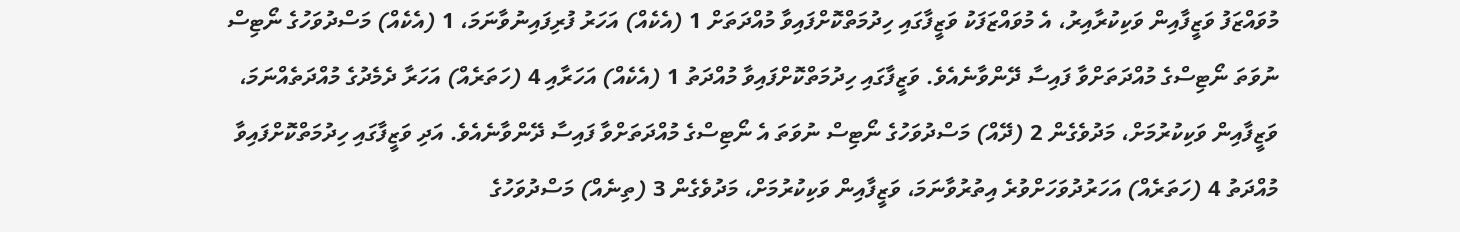މުވައްޒަފު ވަޒީފާއިން ވަކިކުރާއިރު، އެ މުވައްޒަފަކު ވަޒީފާގައި ހިދުމަތްކޮށްފައިވާ މުއްދަތަށް 1 (އެކެއް) އަހަރު ފުރިފައިނުވާނަމަ، 1 (އެކެއް) މަސްދުވަހުގެ ނޯޓިސް ނުވަތަ ނޯޓިސްގެ މުއްދަތަށްވާ ފައިސާ ދޭންވާނެއެވެ. ވަޒީފާގައި ހިދުމަތްކޮށްފައިވާ މުއްދަތު 1 (އެކެއް) އަހަރާއި 4 (ހަތަރެއް) އަހަރާ ދެމެދުގެ މުއްދަތެއްނަމަ، ވަޒީފާއިން ވަކިކުރުމަށް، މަދުވެގެން 2 (ދޭއް) މަސްދުވަހުގެ ނޯޓިސް ނުވަތަ އެ ނޯޓިސްގެ މުއްދަތަށްވާ ފައިސާ ދޭންވާނެއެވެ. އަދި ވަޒީފާގައި ހިދުމަތްކޮށްފައިވާ މުއްދަތު 4 (ހަތަރެއް) އަހަރުދުވަހަށްވުރެ އިތުރުވާނަމަ، ވަޒީފާއިން ވަކިކުރުމަށް، މަދުވެގެން 3 (ތިނެއް) މަސްދުވަހުގެ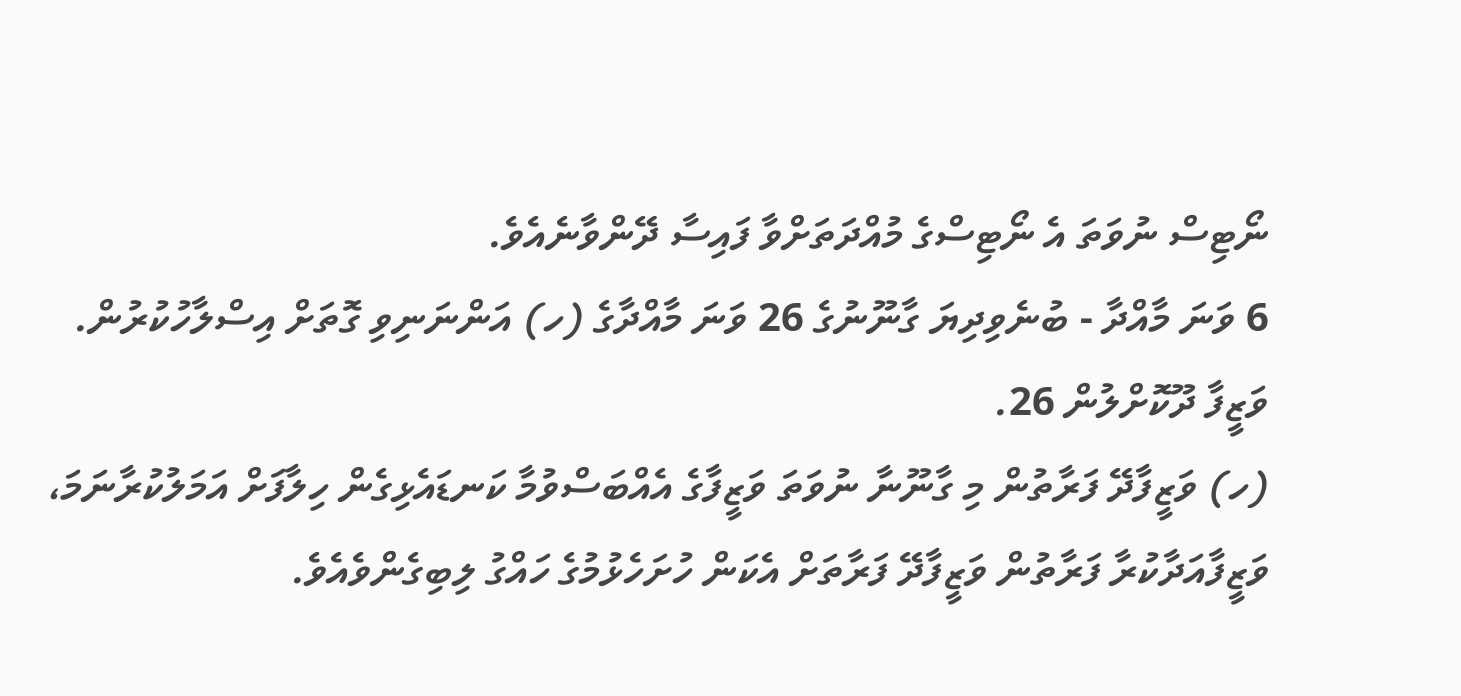ނޯޓިސް ނުވަތަ އެ ނޯޓިސްގެ މުއްދަތަށްވާ ފައިސާ ދޭންވާނެއެވެ.
6 ވަނަ މާއްދާ - ބުނެވިދިޔަ ގާނޫނުގެ 26 ވަނަ މާއްދާގެ (ހ) އަންނަނިވި ގޮތަށް އިސްލާހުކުރުން.
ވަޒީފާ ދޫކޮށްލުން 26.
(ހ) ވަޒީފާދޭ ފަރާތުން މި ގާނޫނާ ނުވަތަ ވަޒީފާގެ އެއްބަސްވުމާ ކަނޑައެޅިގެން ހިލާފަށް އަމަލުކުރާނަމަ، ވަޒީފާއަދާކުރާ ފަރާތުން ވަޒީފާދޭ ފަރާތަށް އެކަން ހުށަހެޅުމުގެ ހައްގު ލިބިގެންވެއެވެ.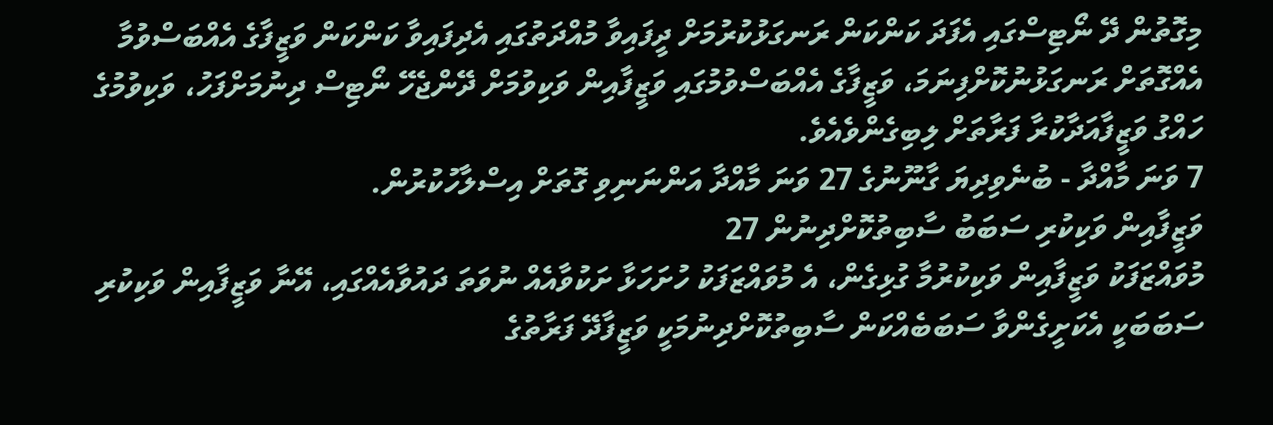މިގޮތުން ދޭ ނޯޓިސްގައި އެފަދަ ކަންކަން ރަނގަޅުކުރުމަށް ދީފައިވާ މުއްދަތުގައި އެދިފައިވާ ކަންކަން ވަޒީފާގެ އެއްބަސްވުމާ އެއްގޮތަށް ރަނގަޅުނުކޮށްފިނަމަ، ވަޒީފާގެ އެއްބަސްވުމުގައި ވަޒީފާއިން ވަކިވުމަށް ދޭންޖެހޭ ނޯޓިސް ދިނުމަށްފަހު، ވަކިވުމުގެ ހައްގު ވަޒީފާއަދާކުރާ ފަރާތަށް ލިބިގެންވެއެވެ.
7 ވަނަ މާއްދާ - ބުނެވިދިޔަ ގާނޫނުގެ 27 ވަނަ މާއްދާ އަންނަނިވި ގޮތަށް އިސްލާހުކުރުން.
ވަޒީފާއިން ވަކިކުރި ސަބަބު ސާބިތުކޮށްދިނުން 27
މުވައްޒަފަކު ވަޒީފާއިން ވަކިކުރުމާ ގުޅިގެން، އެ މުވައްޒަފަކު ހުށަހަޅާ ށަކުވާއެއް ނުވަތަ ދައުވާއެއްގައި، އޭނާ ވަޒީފާއިން ވަކިކުރި ސަބަބަކީ އެކަށީގެންވާ ސަބަބެއްކަން ސާބިތުކޮށްދިނުމަކީ ވަޒީފާދޭ ފަރާތުގެ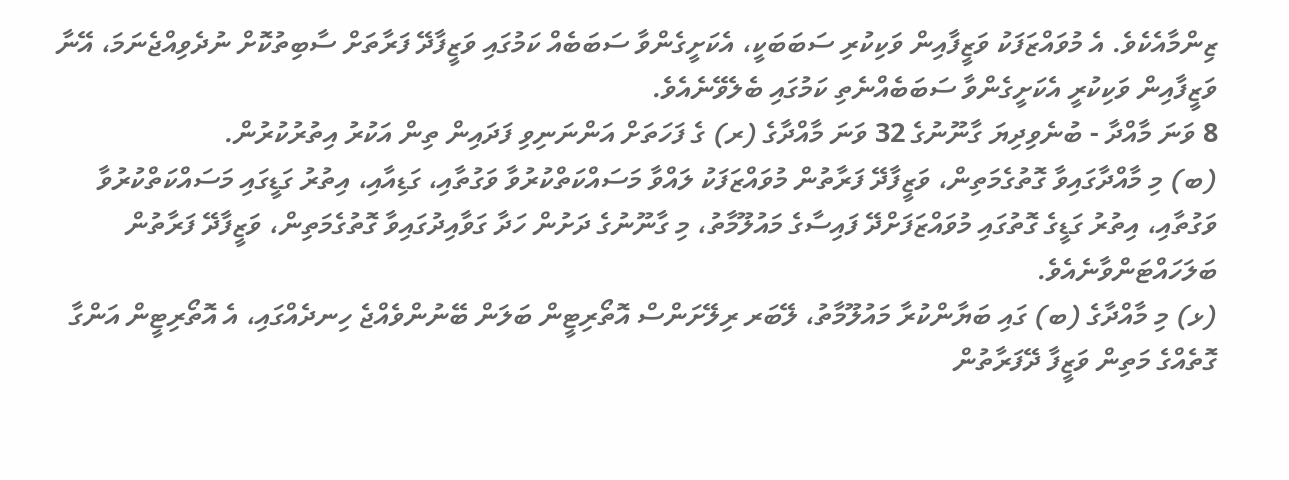ޒިންމާއެކެވެ. އެ މުވައްޒަފަކު ވަޒީފާއިން ވަކިކުރި ސަބަބަކީ، އެކަށީގެންވާ ސަބަބެއް ކަމުގައި ވަޒީފާދޭ ފަރާތަށް ސާބިތުކޮށް ނުދެވިއްޖެނަމަ، އޭނާ ވަޒީފާއިން ވަކިކުރީ އެކަށީގެންވާ ސަބަބެއްނެތި ކަމުގައި ބެލެވޭނެއެވެ.
8 ވަނަ މާއްދާ - ބުނެވިދިޔަ ގާނޫނުގެ 32 ވަނަ މާއްދާގެ (ރ) ގެ ފަހަތަށް އަންނަނިވި ފަދައިން ތިން އަކުރު އިތުރުކުރުން.
(ބ) މި މާއްދާގައިވާ ގޮތުގެމަތިން، ވަޒީފާދޭ ފަރާތުން މުވައްޒަފަކު ލައްވާ މަސައްކަތްކުރުވާ ވަގުތާއި، ގަޑިއާއި، އިތުރު ގަޑީގައި މަސައްކަތްކުރުވާ ވަގުތާއި، އިތުރު ގަޑީގެ ގޮތުގައި މުވައްޒަފަށްދޭ ފައިސާގެ މައުލޫމާތު، މި ގާނޫނުގެ ދަށުން ހަދާ ގަވާއިދުގައިވާ ގޮތުގެމަތިން، ވަޒީފާދޭ ފަރާތުން ބަލަހައްޓަންވާނެއެވެ.
(ޅ) މި މާއްދާގެ (ބ) ގައި ބަޔާންކުރާ މައުލޫމާތު، ލޭބަރ ރިލޭށަންސް އޮތޯރިޓީން ބަލަން ބޭނުންވެއްޖެ ހިނދެއްގައި، އެ އޮތޯރިޓީން އަންގާ ގޮތެއްގެ މަތިން ވަޒީފާ ދޭފަރާތުން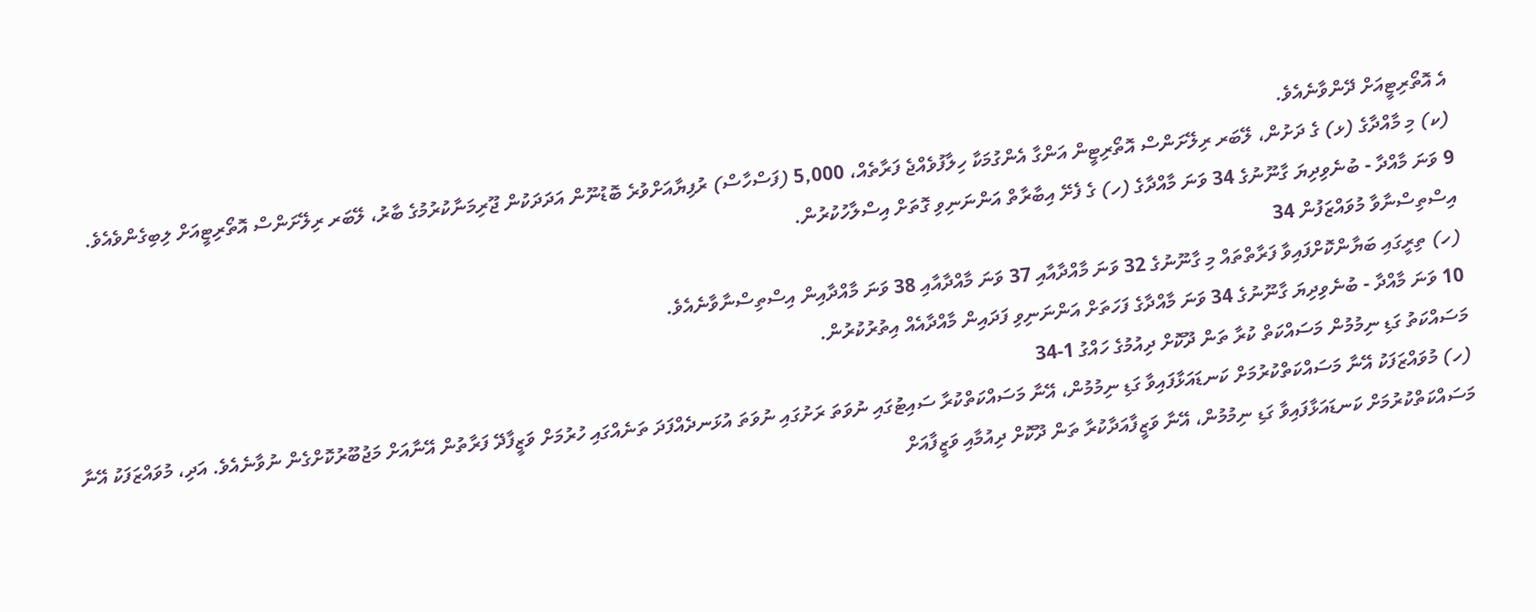އެ އޮތޯރިޓީއަށް ދޭންވާނެއެވެ.
(ކ) މި މާއްދާގެ (ޅ) ގެ ދަށުން، ލޭބަރ ރިލޭށަންސް އޮތޯރިޓީން އަންގާ އެންގުމަކާ ހިލާފުވެއްޖެ ފަރާތެއް، 5,000 (ފަސްހާސް) ރުފިޔާއަށްވުރެ ބޮޑުނޫން އަދަދަކުން ޖޫރިމަނާކުރުމުގެ ބާރު، ލޭބަރ ރިލޭށަންސް އޮތޯރިޓީއަށް ލިބިގެންވެއެވެ.
9 ވަނަ މާއްދާ - ބުނެވިދިޔަ ގާނޫނުގެ 34 ވަނަ މާއްދާގެ (ހ) ގެ ފެށޭ އިބާރާތް އަންނަނިވި ގޮތަށް އިސްލާހުކުރުން.
އިސްތިސްނާވާ މުވައްޒަފުން 34
(ހ) ތިރީގައި ބަޔާންކޮށްފައިވާ ފަރާތްތައް މި ގާނޫނުގެ 32 ވަނަ މާއްދާއާއި 37 ވަނަ މާއްދާއާއި 38 ވަނަ މާއްދާއިން އިސްތިސްނާވާނެއެވެ.
10 ވަނަ މާއްދާ - ބުނެވިދިޔަ ގާނޫނުގެ 34 ވަނަ މާއްދާގެ ފަހަތަށް އަންނަނިވި ފަދައިން މާއްދާއެއް އިތުރުކުރުން.
މަސައްކަތު ގަޑި ނިމުމުން މަސައްކަތް ކުރާ ތަން ދޫކޮށް ދިއުމުގެ ހައްގު 1-34
(ހ) މުވައްޒަފަކު އޭނާ މަސައްކަތްކުރުމަށް ކަނޑައަޅާފައިވާ ގަޑި ނިމުމުން، އޭނާ މަސައްކަތްކުރާ ސައިޓުގައި ނުވަތަ ރަށުގައި ނުވަތަ އުޅަނދެއްފަދަ ތަނެއްގައި ހުރުމަށް ވަޒީފާދޭ ފަރާތުން އޭނާއަށް މަޖުބޫރުކޮށްގެން ނުވާނެއެވެ. އަދި، މުވައްޒަފަކު އޭނާ މަސައްކަތްކުރުމަށް ކަނޑައަޅާފައިވާ ގަޑި ނިމުމުން، އޭނާ ވަޒީފާއަދާކުރާ ތަން ދޫކޮށް ދިއުމާއި ވަޒީފާއަށް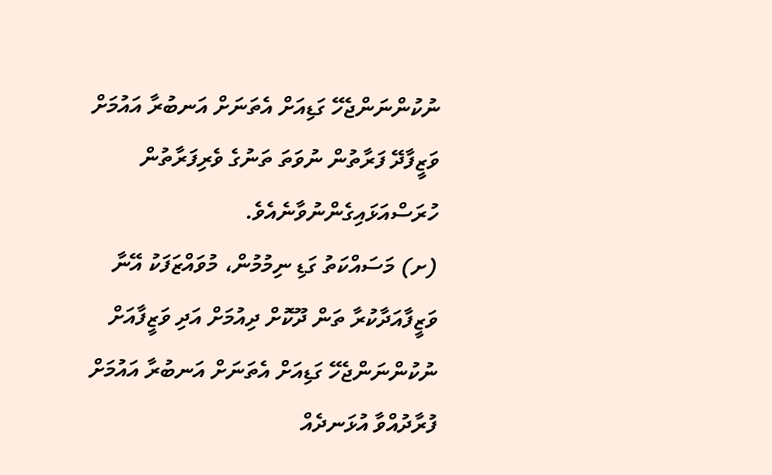ނުކުންނަންޖެހޭ ގަޑިއަށް އެތަނަށް އަނބުރާ އައުމަށް ވަޒީފާދޭ ފަރާތުން ނުވަތަ ތަނުގެ ވެރިފަރާތުން ހުރަސްއަޅައިގެންނުވާނެއެވެ.
(ށ) މަސައްކަތު ގަޑި ނިމުމުން، މުވައްޒަފަކު އޭނާ ވަޒީފާއަދާކުރާ ތަން ދޫކޮށް ދިއުމަށް އަދި ވަޒީފާއަށް ނުކުންނަންޖެހޭ ގަޑިއަށް އެތަނަށް އަނބުރާ އައުމަށް ފުރާދުއްވާ އުޅަނދެއް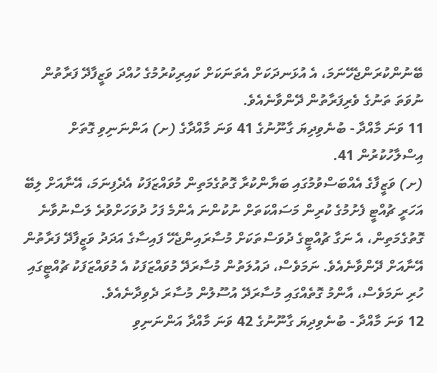ބޭނުންކުރަންޖެހޭނަމަ، އެ އުޅަނދަކަށް އެތަނަކަށް ކައިރިކުރުމުގެ ހުއްދަ ވަޒީފާދޭ ފަރާތުން ނުވަތަ ތަނުގެ ވެރިފަރާތުން ދޭންވާނެއެވެ.
11 ވަނަ މާއްދާ - ބުނެވިދިޔަ ގާނޫނުގެ 41 ވަނަ މާއްދާގެ (ށ) އަންނަނިވި ގޮތަށް އިސްލާހުކުރުން 41.
(ށ) ވަޒީފާގެ އެއްބަސްވުމުގައި ބަޔާންކުރާ ގޮތުގެމަތިން މުވައްޒަފަކު އެދެފިނަމަ، އޭނާއަށް ލިބޭ އަހަރީ ޗުއްޓީ ފެށުމުގެ ކުރިން މަސައްކަތަށް ނުކުންނަ އެންމެ ފަހު ދުވަހަށްވުރެ ލަސްނުވާނެ ގޮތުގެމަތިން، އެ ނަގާ ޗުއްޓީގެ ދުވަސްތަކަށް މުސާރައިންޖެހޭ ފައިސާގެ އަދަދު ވަޒީފާދޭ ފަރާތުން އޭނާއަށް ދޭންވާނެއެވެ. ނަމަވެސް، ދައުލަތުން މުސާރަދޭ މުވައްޒަފަކު އެ މުވައްޒަފަކު ޗުއްޓީގައި ހުރި ނަމަވެސް، އާންމު ގޮތެއްގައި މުސާރަދޭ އުސޫލުން މުސާރަ ދެވިދާނެއެވެ.
12 ވަނަ މާއްދާ - ބުނެވިދިޔަ ގާނޫނުގެ 42 ވަނަ މާއްދާ އަންނަނިވި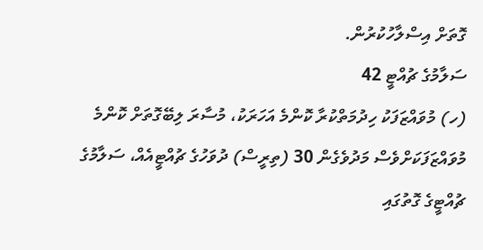ގޮތަށް އިސްލާހުކުރުން.
ސަލާމުގެ ޗުއްޓީ 42
(ހ) މުވައްޒަފަކު ހިދުމަތްކުރާ ކޮންމެ އަހަރަކު، މުސާރަ ލިބޭގޮތަށް ކޮންމެ މުވައްޒަފަކަށްވެސް މަދުވެގެން 30 (ތިރީސް) ދުވަހުގެ ޗުއްޓީއެއް، ސަލާމުގެ ޗުއްޓީގެ ގޮތުގައި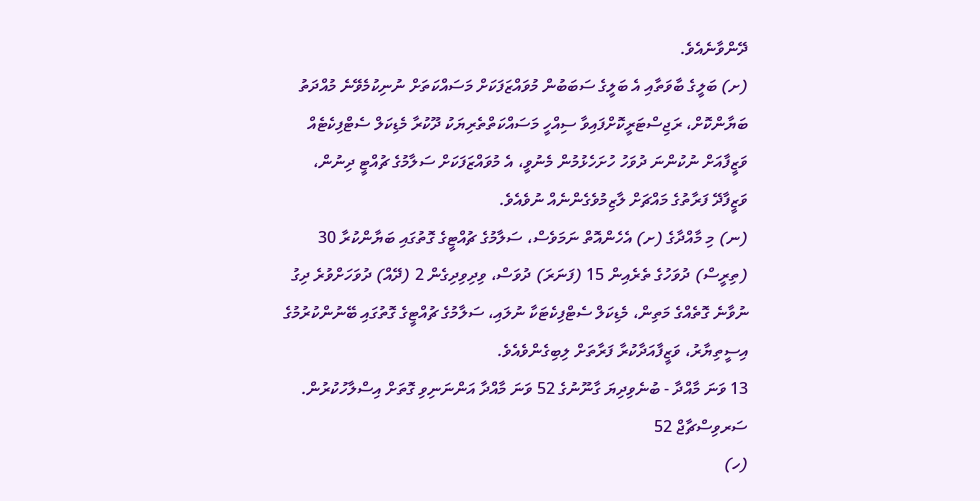ދޭންވާނެއެވެ.
(ށ) ބަލީގެ ބާވަތާއި އެ ބަލީގެ ސަބަބުން މުވައްޒަފަކަށް މަސައްކަތަށް ނުނިކުމެވޭނެ މުއްދަތު ބަޔާންކޮށް، ރަޖިސްޓަރީކޮށްފައިވާ ސިއްހީ މަސައްކަތްތެރިޔަކު ދޫކުރާ މެޑިކަލް ސެޓްފިކެޓެއް ވަޒީފާއަށް ނުކުންނަ ދުވަހު ހުށަހެޅުމުން މެނުވީ، އެ މުވައްޒަފަކަށް ސަލާމުގެ ޗުއްޓީ ދިނުން، ވަޒީފާދޭ ފަރާތުގެ މައްޗަށް ލާޒިމުވެގެންނެއް ނުވެއެވެ.
(ނ) މި މާއްދާގެ (ށ) އެހެންއޮތް ނަމަވެސް، ސަލާމުގެ ޗުއްޓީގެ ގޮތުގައި ބަޔާންކުރާ 30 (ތިރީސް) ދުވަހުގެ ތެރެއިން 15 (ފަނަރަ) ދުވަސް، ވިދިވިދިގެން 2 (ދޭއް) ދުވަހަށްވުރެ ދިގު ނުވާނެ ގޮތެއްގެ މަތިން، މެޑިކަލް ސެޓްފިކެޓަކާ ނުލައި، ސަލާމުގެ ޗުއްޓީގެ ގޮތުގައި ބޭނުންކުރުމުގެ އިސީތިޔާރު، ވަޒީފާއަދާކުރާ ފަރާތަށް ލިބިގެންވެއެވެ.
13 ވަނަ މާއްދާ - ބުނެވިދިޔަ ގާނޫނުގެ 52 ވަނަ މާއްދާ އަންނަނިވި ގޮތަށް އިސްލާހުކުރުން.
ސަރވިސްޗާޖް 52
(ހ)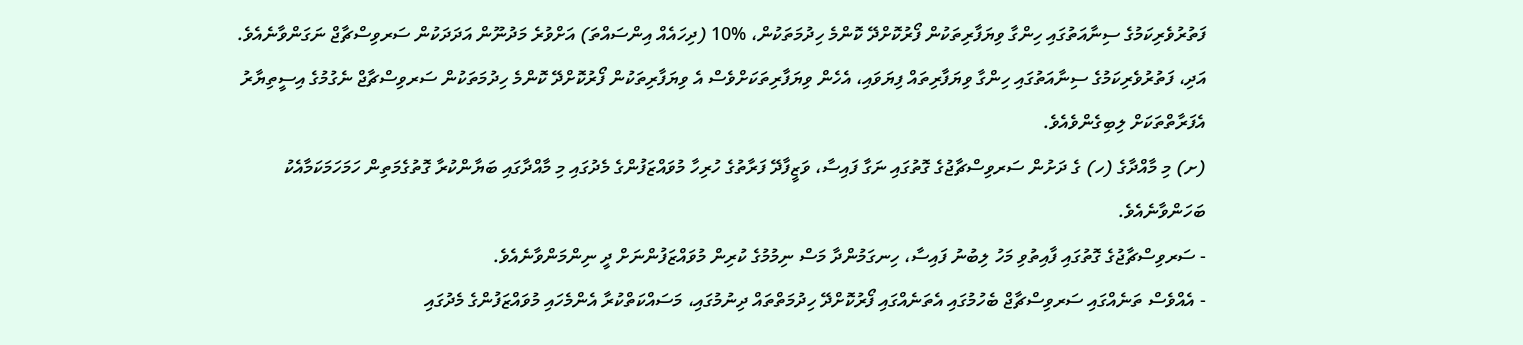ފަތުރުވެރިކަމުގެ ސިނާއަތުގައި ހިންގާ ވިޔަފާރިތަކުން ފޯރުކޮށްދޭ ކޮންމެ ހިދުމަތަކުން، %10 (ދިހައެއް އިންސައްތަ) އަށްވުރެ މަދުނޫން އަދަދަކުން ސަރވިސްޗާޖް ނަގަންވާނެއެވެ. އަދި، ފަތުރުވެރިކަމުގެ ސިނާއަތުގައި ހިންގާ ވިޔަފާރިތައް ފިޔަވައި، އެހެން ވިޔަފާރިތަކަށްވެސް އެ ވިޔަފާރިތަކުން ފޯރުކޮށްދޭ ކޮންމެ ހިދުމަތަކުން ސަރވިސްޗާޖް ނެގުމުގެ އިސީތިޔާރު އެފަރާތްތަކަށް ލިބިގެންވެއެވެ.
(ށ) މި މާއްދާގެ (ހ) ގެ ދަށުން ސަރވިސްޗާޖުގެ ގޮތުގައި ނަގާ ފައިސާ، ވަޒީފާދޭ ފަރާތުގެ ހުރިހާ މުވައްޒަފުންގެ މެދުގައި މި މާއްދާގައި ބަޔާންކުރާ ގޮތުގެމަތިން ހަމަހަމަކަމާއެކު ބަހަންވާނެއެވެ.
- ސަރވިސްޗާޖުގެ ގޮތުގައި ފާއިތުވި މަހު ލިބުނު ފައިސާ، ހިނގަމުންދާ މަސް ނިމުމުގެ ކުރިން މުވައްޒަފުންނަށް ދީ ނިންމަންވާނެއެވެ.
- އެއްވެސް ތަނެއްގައި ސަރވިސްޗާޖް ބެހުމުގައި އެތަނެއްގައި ފޯރުކޮށްދޭ ހިދުމަތްތައް ދިނުމުގައި، މަސައްކަތްކުރާ އެންމެހައި މުވައްޒަފުންގެ މެދުގައި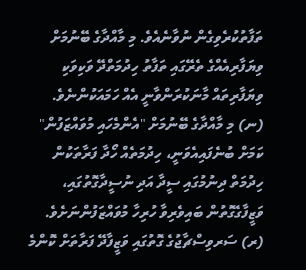ތަފާތުކުރެވިގެން ނުވާނެއެވެ. މި މާއްދާގެ ބޭނުމަށް ވިޔަފާރިއެއްގެ ތެރޭގައި ތަފާތު ހިދުމަތްދޭ ވަކިވަކި ވިޔަފާރިތައް މާނަކުރަންވާނީ އެއް ހަމައަކުންނެވެ.
(ނ) މި މާއްދާގެ ބޭނުމަށް "އެންމެހައި މުވައްޒަފުން" ކަމަށް ބުނެފައިއެވަނީ، ހިދުމަތެއް ހޯދާ ފަރާތަކުން ހިދުމަތް ދިނުމުގައި ސީދާ އަދި ނުސީދާގޮތުގައި، ވަޒީފާގެގޮތުން ބައިވެރިވާ ހުރިހާ މުވައްޒަފުންނަށެވެ.
(ރ) ސަރވިސްޗާޖުގެ ގޮތުގައި ވަޒީފާދޭ ފަރާތަށް ކޮންމެ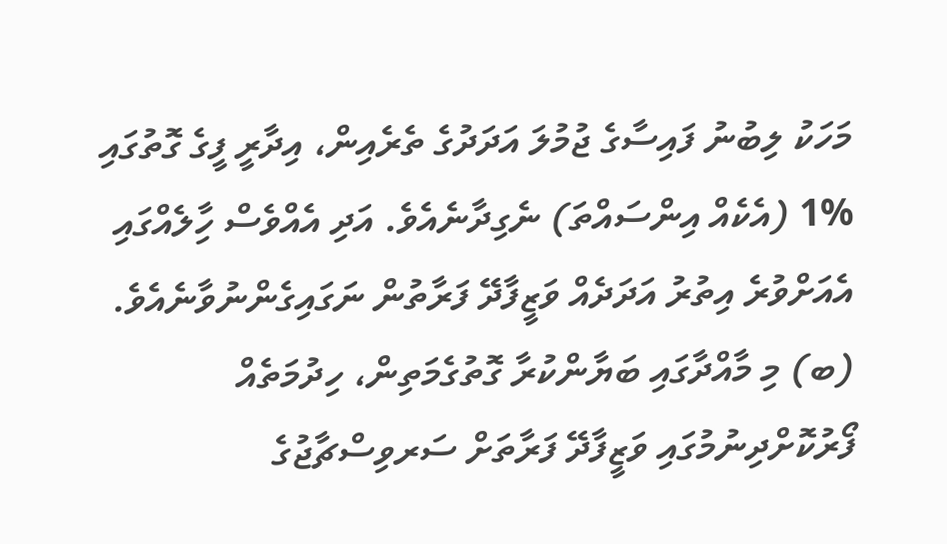މަހަކު ލިބުނު ފައިސާގެ ޖުމުލަ އަދަދުގެ ތެރެއިން، އިދާރީ ފީގެ ގޮތުގައި %1 (އެކެއް އިންސައްތަ) ނެގިދާނެއެވެ. އަދި އެއްވެސް ހިާލެއްގައި އެއަށްވުރެ އިތުރު އަދަދެއް ވަޒީފާދޭ ފަރާތުން ނަގައިގެންނުވާނެއެވެ.
(ބ) މި މާއްދާގައި ބަޔާންކުރާ ގޮތުގެމަތިން، ހިދުމަތެއް ފޯރުކޮށްދިނުމުގައި ވަޒީފާދޭ ފަރާތަށް ސަރވިސްޗާޖުގެ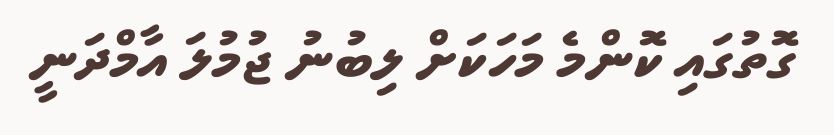ގޮތުގައި ކޮންމެ މަހަކަށް ލިބުނު ޖުމުލަ އާމްދަނީ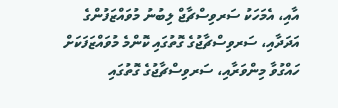އާއި، އެމަހަކު ސަރވިސްޗާޖް ލިބުނު މުވައްޒަފުންގެ އަދަދާއި، ސަރވިސްޗާޖުގެ ގޮތުގައި ކޮންމެ މުވައްޒަފަކަށް ހައްގުވާ މިންވަރާއި، ސަރވިސްޗާޖުގެ ގޮތުގައި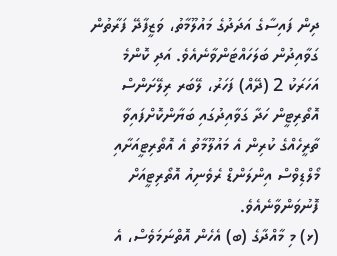ދިން ފައިސާގެ އަދަދުގެ މައުލޫމާތު، ވަޒީފާދޭ ފަރާތުން ގަވާއިދުން ބަލަހައްޓަންވާނެއެވެ. އަދި ކޮންމެ އަހަރަކު 2 (ދޭއް) ފަހަރު، ލޭބަރ ރިލޭށަންސް އޮތޯރިޓީން ހަދާ ގަވާއިދުގައި ބަޔާންކޮށްފައިވާ ތާރީހެއްގެ ކުރިން އެ މައުލޫމާތު އެ އޮތޯރިޓީއަށާއި މޯލްޑިވްސް އިންލަންޑް ރެވެނިއު އޮތޯރިޓީއަށް ފޮނުވަންވާނެއެވެ.
(ޅ) މި މާއްދާގެ (ބ) އެހެން އޮތްނަމަވެސް، އެ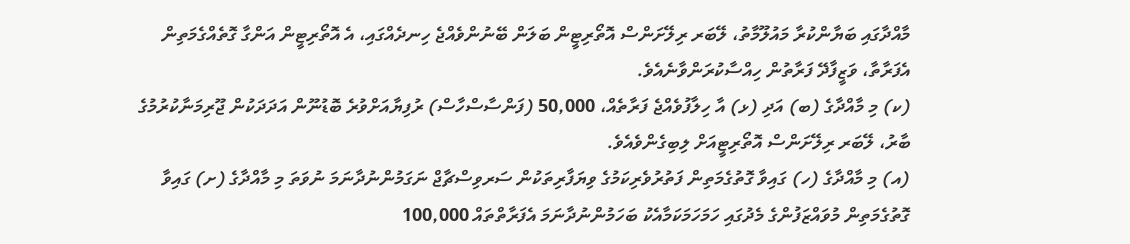މާއްދާގައި ބަޔާންކުރާ މައުލޫމާތު، ލޭބަރ ރިލޭށަންސް އޮތޯރިޓީން ބަލަން ބޭނުންވެއްޖެ ހިނދެއްގައި، އެ އޮތޯރިޓީން އަންގާ ގޮތެއްގެމަތިން އެފަރާތާ، ވަޒީފާދޭ ފަރާތުން ހިއްސާކުރަންވާނެއެވެ.
(ކ) މި މާއްދާގެ (ބ) އަދި (ޅ) އާ ހިލާފުވެއްޖެ ފަރާތެއް، 50,000 (ފަންސާސްހާސް) ރުފިޔާއަށްވުރެ ބޮޑުނޫން އަދަދަކުން ޖޫރިމަނާކުރުމުގެ ބާރު، ލޭބަރ ރިލޭށަންސް އޮތޯރިޓީއަށް ލިބިގެންވެއެވެ.
(އ) މި މާއްދާގެ (ހ) ގައިވާ ގޮތުގެމަތިން ފަތުރުވެރިކަމުގެ ވިޔަފާރިތަކުން ސަރވިސްޗާޖް ނަގަމުންނުދާނަމަ ނުވަތަ މި މާއްދާގެ (ށ) ގައިވާ ގޮތުގެމަތިން މުވައްޒަފުންގެ މެދުގައި ހަމަހަމަކަމާއެކު ބަހަމުންނުދާނަމަ އެފަރާތްތައް 100,000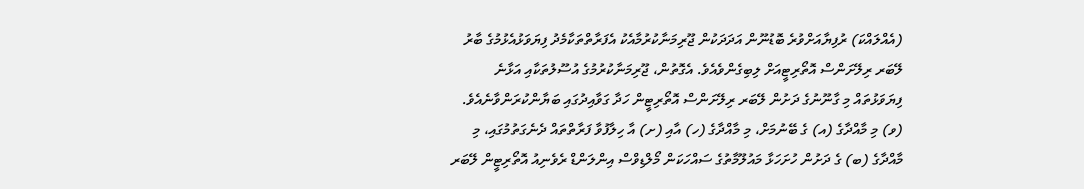(އެއްލައްކަ) ރުފިޔާއަށްވުރެ ބޮޑުނޫން އަދަދަކުން ޖޫރިމަނާކުރުމާއެކު އެފަރާތްތަކާމެދު ފިޔަވަޅުއެޅުމުގެ ބާރު ލޭބަރ ރިލޭށަންސް އޮތޯރިޓީއަށް ލިބިގެންވެއެވެ. އެގޮތުން، ޖޫރިމަނާކުރުމުގެ އުސޫލުތަކާއި އަޅާނެ ފިޔަވަޅުތައް މި ގާނޫނުގެ ދަށުން ލޭބަރ ރިލޭށަންސް އޮތޯރިޓީން ހަދާ ގަވާއިދުގައި ބަޔާންކުރަންވާނެއެވެ.
(ވ) މި މާއްދާގެ (އ) ގެ ބޭނުމަށް، މި މާއްދާގެ (ހ) އާއި (ށ) އާ ހިލާފުވާ ފަރާތްތައް ދެނެގަތުމުގައި، މި މާއްދާގެ (ބ) ގެ ދަށުން ހުށަހަޅާ މައުލޫމާތުގެ ސައްހަކަން މޯލްޑިވްސް އިންލަންޑް ރެވެނިއު އޮތޯރިޓީން ލޭބަރ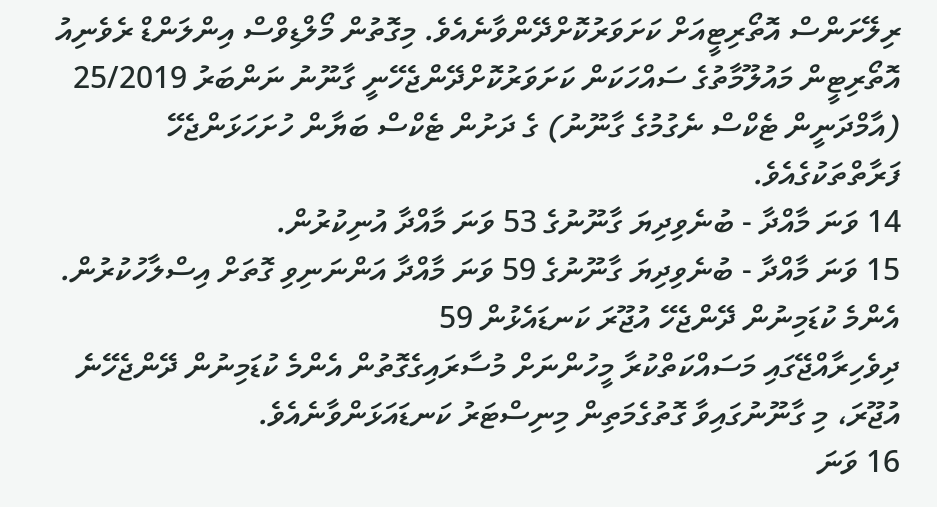ރިލޭށަންސް އޮތޯރިޓީއަށް ކަށަވަރުކޮށްދޭންވާނެއެވެ. މިގޮތުން މޯލްޑިވްސް އިންލަންޑް ރެވެނިއު އޮތޯރިޓީން މައުލޫމާތުގެ ސައްހަކަން ކަށަވަރުކޮށްދޭންޖެހޭނީ ގާނޫނު ނަންބަރު 25/2019 (އާމްދަނީން ޓެކްސް ނެގުމުގެ ގާނޫނު) ގެ ދަށުން ޓެކްސް ބަޔާން ހުށަހަޅަންޖެހޭ ފަރާތްތަކުގެއެވެ.
14 ވަނަ މާއްދާ - ބުނެވިދިޔަ ގާނޫނުގެ 53 ވަނަ މާއްދާ އުނިކުރުން.
15 ވަނަ މާއްދާ - ބުނެވިދިޔަ ގާނޫނުގެ 59 ވަނަ މާއްދާ އަންނަނިވި ގޮތަށް އިސްލާހުކުރުން.
އެންމެ ކުޑަމިނުން ދޭންޖެހޭ އުޖޫރަ ކަނޑައެޅުން 59
ދިވެހިރާއްޖޭގައި މަސައްކަތްކުރާ މީހުންނަށް މުސާރައިގެގޮތުން އެންމެ ކުޑަމިނުން ދޭންޖެހޭނެ އުޖޫރަ، މި ގާނޫނުގައިވާ ގޮތުގެމަތިން މިނިސްޓަރު ކަނޑައަޅަންވާނެއެވެ.
16 ވަނަ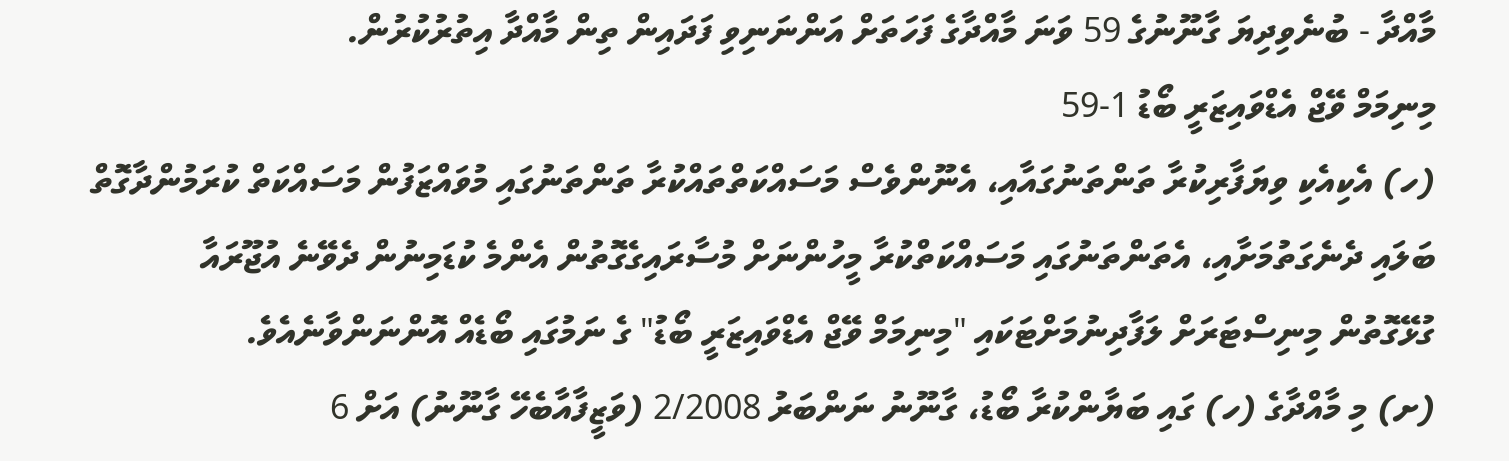މާއްދާ - ބުނެވިދިޔަ ގާނޫނުގެ 59 ވަނަ މާއްދާގެ ފަހަތަށް އަންނަނިވި ފަދައިން ތިން މާއްދާ އިތުރުކުރުން.
މިނިމަމް ވޭޖް އެޑްވައިޒަރީ ބޯޑު 1-59
(ހ) އެކިއެކި ވިޔަފާރިކުރާ ތަންތަނުގައާއި، އެނޫންވެސް މަސައްކަތްތައްކުރާ ތަންތަނުގައި މުވައްޒަފުން މަސައްކަތް ކުރަމުންދާގޮތް ބަލައި ދެނެގަތުމަށާއި، އެތަންތަނުގައި މަސައްކަތްކުރާ މީހުންނަށް މުސާރައިގެގޮތުން އެންމެ ކުޑަމިނުން ދެވޭނެ އުޖޫރައާ ގުޅޭގޮތުން މިނިސްޓަރަށް ލަފާދިނުމަށްޓަކައި "މިނިމަމް ވޭޖް އެޑްވައިޒަރީ ބޯޑު" ގެ ނަމުގައި ބޯޑެއް އޮންނަންވާނެއެވެ.
(ށ) މި މާއްދާގެ (ހ) ގައި ބަޔާންކުރާ ބޯޑު، ގާނޫނު ނަންބަރު 2/2008 (ވަޒީފާއާބެހޭ ގާނޫނު) އަށް 6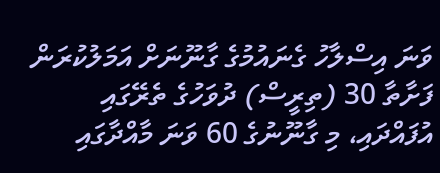ވަނަ އިސްލާހު ގެނައުމުގެ ގާނޫނަށް އަމަލުކުރަން ފަށާތާ 30 (ތިރީސް) ދުވަހުގެ ތެރޭގައި އުފައްދައި، މި ގާނޫނުގެ 60 ވަނަ މާއްދާގައި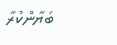ބަޔާންކުރާ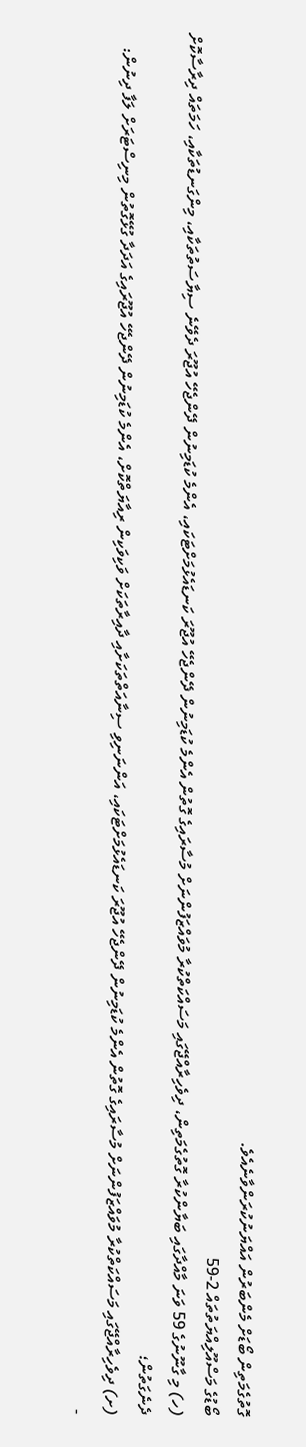ގޮތުގެމަތިން ބޯޑަށް މެންބަރުން އައްޔަނުކުރަންވާނެއެވެ.
ބޯޑުގެ މަސްއޫލިއްޔަތުތައް 2-59
(ހ) މި ގާނޫނުގެ 59 ވަނަ މާއްދާގައި ބަޔާންކުރާ ގޮތުގެމަތިން، ދިވެހިރާއްޖޭގައި މަސައްކަތްކުރާ މުވައްޒަފުންނަށް މުސާރައިގެ ގޮތުން އެންމެ ކުޑަމިނުން ދޭންޖެހޭ އުޖޫރަ ކަނޑައެޅުމަށްޓަކައި، އެންމެ ކުޑަމިނުން ދޭންޖެހޭ އުޖޫރަ ދެވޭނެ ސިޔާސަތުތަކާއި، މިންގަނޑުތަކާއި، ހަމަތައް ދިރާސާކޮށް ދެނެގަތުން؛
(ށ) ދިވެހިރާއްޖޭގައި މަސައްކަތްކުރާ މުވައްޒަފުންނަށް މުސާރައިގެ ގޮތުން އެންމެ ކުޑަމިނުން ދޭންޖެހޭ އުޖޫރަ ކަނޑައެޅުމަށްޓަކައި، އަންނަނިވި ސިނާއަތްތަކަށާއި ދާއިރާތަކަށް ވަކިވަކިން ރިއާޔަތްކޮށް، އެންމެ ކުޑަމިނުން ދޭންޖެހޭ އުޖޫރައިގެ އަދަދާ ގުޅޭގޮތުން މިނިސްޓަރަށް ލަފާ ދިނުން:
-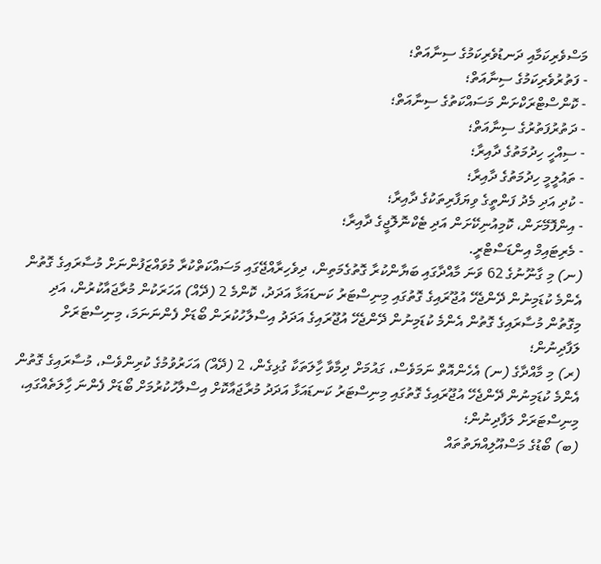މަސްވެރިކަމާއި ދަނޑުވެރިކަމުގެ ސިނާއަތް؛
- ފަތުރުވެރިކަމުގެ ސިނާއަތް؛
- ކޮންސްޓްރަކްށަން މަސައްކަތުގެ ސިނާއަތް؛
- ދަތުރުފަތުރުގެ ސިނާއަތް؛
- ސިއްހީ ހިދުމަތުގެ ދާއިރާ؛
- ތައުލީމީ ހިދުމަތުގެ ދާއިރާ؛
- ކުދި އަދި މެދު ފަންތީގެ ވިޔަފާރިތަކުގެ ދާއިރާ؛
- އިންފޮމޭށަން، ކޮމިއުނިކޭށަން އަދި ޓެކްނޮލޮޖީގެ ދާއިރާ؛
- މެރިޓައިމް އިންޑަސްޓްރީ.
(ނ) މި ގާނޫނުގެ 62 ވަނަ މާއްދާގައި ބަޔާންކުރާ ގޮތުގެމަތިން، ދިވެހިރާއްޖޭގައި މަސައްކަތްކުރާ މުވައްޒަފުންނަށް މުސާރައިގެ ގޮތުން އެންމެ ކުޑަމިނުން ދޭންޖެހޭ އުޖޫރައިގެ ގޮތުގައި މިނިސްޓަރު ކަނޑައަޅާ އަދަދު، ކޮންމެ 2 (ދޭއް) އަހަރަކުން މުރާޖައާކުރުން، އަދި މިގޮތުން މުސާރައިގެ ގޮތުން އެންމެ ކުޑަމިނުން ދޭންޖެހޭ އުޖޫރައިގެ އަދަދު އިސްލާހުކުރަން ބޯޑަށް ފެންނަނަމަ، މިނިސްޓަރަށް ލަފާދިނުން؛
(ރ) މި މާއްދާގެ (ނ) އެހެންއޮތް ނަމަވެސް، ގައުމަށް ދިމާވާ ހިާލަތަކާ ގުޅިގެން، 2 (ދޭއް) އަހަރުވުމުގެ ކުރިންވެސް، މުސާރައިގެ ގޮތުން އެންމެ ކުޑަމިނުން ދޭންޖެހޭ އުޖޫރައިގެ ގޮތުގައި މިނިސްޓަރު ކަނޑައަޅާ އަދަދު މުރާޖައާކޮށް އިސްލާހުކުރުމަށް ބޯޑަށް ފެންނަ ހިާލަތެއްގައި، މިނިސްޓަރަށް ލަފާދިނުން؛
(ބ) ބޯޑުގެ މަސްއޫލިއްޔަތުތައް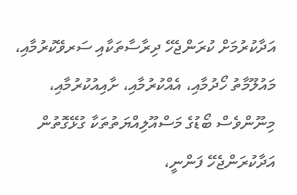އަދާކުރުމަށް ކުރަންޖެހޭ ދިރާސާތަކާއި ސަރވޭކުރުމާއި، މައުލޫމާތު ހޯދުމާއި، އެއްކުރުމާއި، ށާއިއުކުރުމާއި، މިނޫންވެސް ބޯޑުގެ މަސްއޫލިއްޔަތުތަކާ ގުޅޭގޮތުން އަދާކުރަންޖެހޭ ފަންނީ،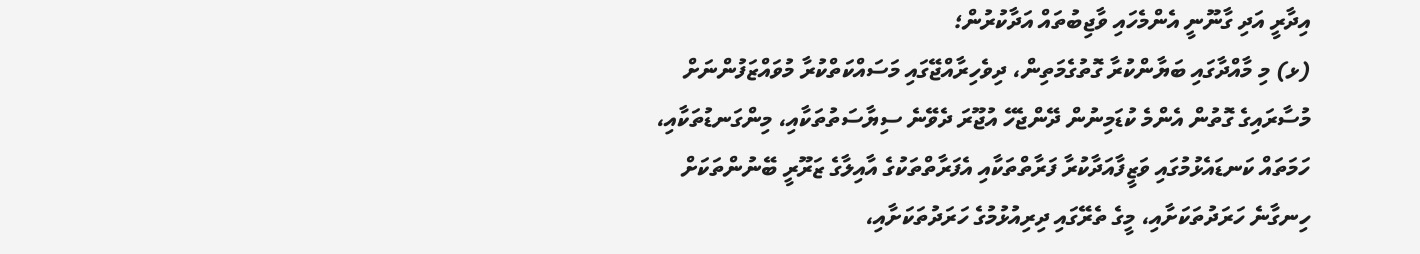އިދާރީ އަދި ގާނޫނީ އެންމެހައި ވާޖިބުތައް އަދާކުރުން؛
(ޅ) މި މާއްދާގައި ބަޔާންކުރާ ގޮތުގެމަތިން، ދިވެހިރާއްޖޭގައި މަސައްކަތްކުރާ މުވައްޒަފުންނަށް މުސާރައިގެ ގޮތުން އެންމެ ކުޑަމިނުން ދޭންޖެހޭ އުޖޫރަ ދެވޭނެ ސިޔާސަތުތަކާއި، މިންގަނޑުތަކާއި، ހަމަތައް ކަނޑައެޅުމުގައި ވަޒީފާއަދާކުރާ ފަރާތްތަކާއި އެފަރާތްތަކުގެ އާއިލާގެ ޒަރޫރީ ބޭނުންތަކަށް ހިނގާނެ ހަރަދުތަކަށާއި، މީގެ ތެރޭގައި ދިރިއުޅުމުގެ ހަރަދުތަކަށާއި،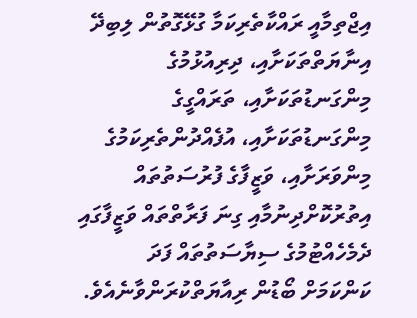އިޖްތިމާއީ ރައްކާތެރިކަމާ ގުޅޭގޮތުން ލިބިދޭ އިނާޔަތްތަކަށާއި، ދިރިއުޅުމުގެ މިންގަނޑުތަކަށާއި، ތަރައްގީގެ މިންގަނޑުތަކަށާއި، އުފެއްދުންތެރިކަމުގެ މިންވަރަށާއި، ވަޒީފާގެ ފުރުސަތުތައް އިތުރުކޮށްދިނުމާއި ގިނަ ފަރާތްތައް ވަޒީފާގައި ދެމެހެއްޓުމުގެ ސިޔާސަތުތައް ފަދަ ކަންކަމަށް ބޯޑުން ރިއާޔަތްކުރަންވާނެއެވެ.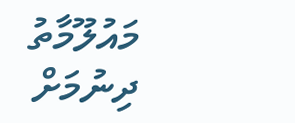މައުލޫމާތު ދިނުމަށް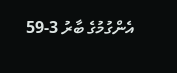އެންގުމުގެ ބާރު 3-59